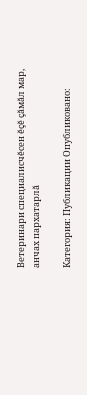Ветеринари специалисчĕсен ĕçĕ çăмăл мар, анчах пархатарлă

Категория: Публикации Опубликовано: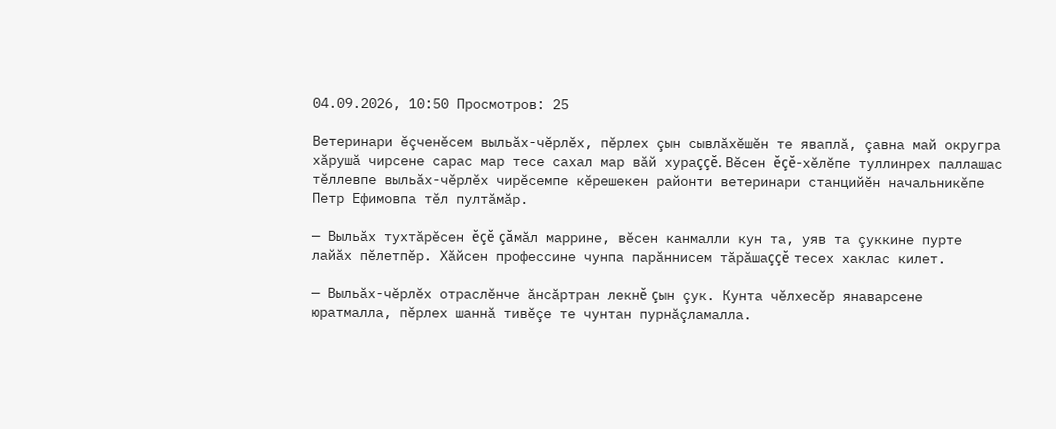04.09.2026, 10:50 Просмотров: 25

Ветеринари ĕçченĕсем выльăх-чĕрлĕх, пĕрлех çын сывлăхĕшĕн те яваплă, çавна май округра хăрушă чирсене сарас мар тесе сахал мар вăй хураççĕ. Вĕсен ĕçĕ-хĕлĕпе туллинрех паллашас тĕллевпе выльăх-чĕрлĕх чирĕсемпе кĕрешекен районти ветеринари станцийĕн начальникĕпе Петр Ефимовпа тĕл пултăмăр.

— Выльăх тухтăрĕсен ĕçĕ çăмăл маррине, вĕсен канмалли кун та, уяв та çуккине пурте лайăх пĕлетпĕр. Хăйсен профессине чунпа парăннисем тăрăшаççĕ тесех хаклас килет.

— Выльăх-чĕрлĕх отраслĕнче ăнсăртран лекнĕ çын çук. Кунта чĕлхесĕр янаварсене юратмалла, пĕрлех шаннă тивĕçе те чунтан пурнăçламалла.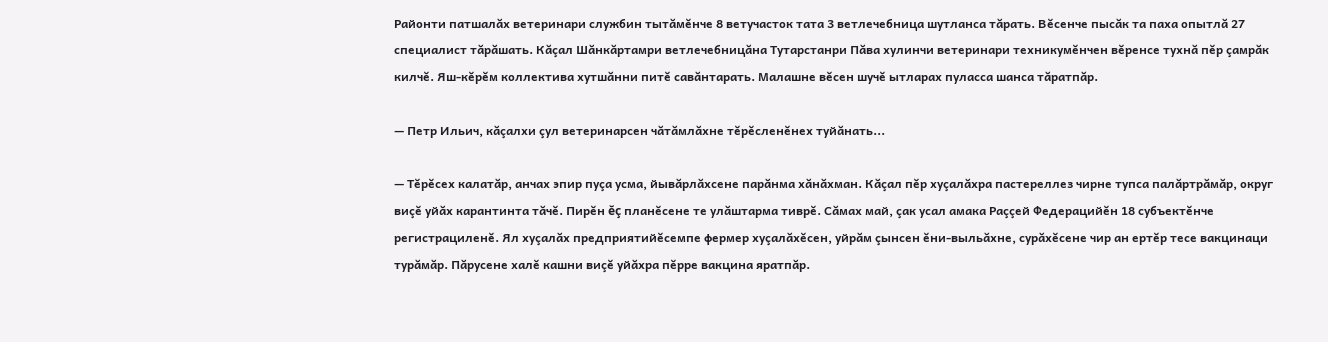Районти патшалăх ветеринари службин тытăмĕнче 8 ветучасток тата 3 ветлечебница шутланса тăрать. Вĕсенче пысăк та паха опытлă 27 специалист тăрăшать. Кăçал Шăнкăртамри ветлечебницăна Тутарстанри Пăва хулинчи ветеринари техникумĕнчен вĕренсе тухнă пĕр çамрăк килчĕ. Яш-кĕрĕм коллектива хутшăнни питĕ савăнтарать. Малашне вĕсен шучĕ ытларах пуласса шанса тăратпăр.

— Петр Ильич, кăçалхи çул ветеринарсен чăтăмлăхне тĕрĕсленĕнех туйăнать...

— Тĕрĕсех калатăр, анчах эпир пуçа усма, йывăрлăхсене парăнма хăнăхман. Кăçал пĕр хуçалăхра пастереллез чирне тупса палăртрăмăр, округ виçĕ уйăх карантинта тăчĕ. Пирĕн ĕç планĕсене те улăштарма тиврĕ. Сăмах май, çак усал амака Раççей Федерацийĕн 18 субъектĕнче регистрациленĕ. Ял хуçалăх предприятийĕсемпе фермер хуçалăхĕсен, уйрăм çынсен ĕни-выльăхне, сурăхĕсене чир ан ертĕр тесе вакцинаци турăмăр. Пăрусене халĕ кашни виçĕ уйăхра пĕрре вакцина яратпăр.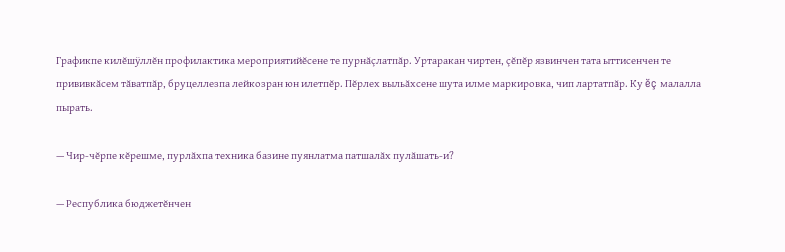Графикпе килĕшÿллĕн профилактика мероприятийĕсене те пурнăçлатпăр. Уртаракан чиртен, çĕпĕр язвинчен тата ыттисенчен те прививкăсем тăватпăр, бруцеллезпа лейкозран юн илетпĕр. Пĕрлех выльăхсене шута илме маркировка, чип лартатпăр. Ку ĕç малалла пырать.

— Чир-чĕрпе кĕрешме, пурлăхпа техника базине пуянлатма патшалăх пулăшать-и?

— Республика бюджетĕнчен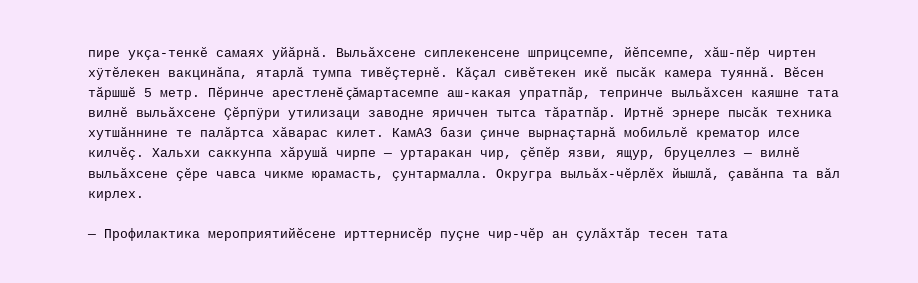пире укçа-тенкĕ самаях уйăрнă. Выльăхсене сиплекенсене шприцсемпе, йĕпсемпе, хăш-пĕр чиртен хÿтĕлекен вакцинăпа, ятарлă тумпа тивĕçтернĕ. Кăçал сивĕтекен икĕ пысăк камера туяннă. Вĕсен тăршшĕ 5 метр. Пĕринче арестленĕ çăмартасемпе аш-какая упратпăр, тепринче выльăхсен каяшне тата вилнĕ выльăхсене Çĕрпÿри утилизаци заводне яриччен тытса тăратпăр. Иртнĕ эрнере пысăк техника хутшăннине те палăртса хăварас килет. КамАЗ бази çинче вырнаçтарнă мобильлĕ крематор илсе килчĕç. Хальхи саккунпа хăрушă чирпе — уртаракан чир, çĕпĕр язви, ящур, бруцеллез — вилнĕ выльăхсене çĕре чавса чикме юрамасть, çунтармалла. Округра выльăх-чĕрлĕх йышлă, çавăнпа та вăл кирлех.

— Профилактика мероприятийĕсене ирттернисĕр пуçне чир-чĕр ан çулăхтăр тесен тата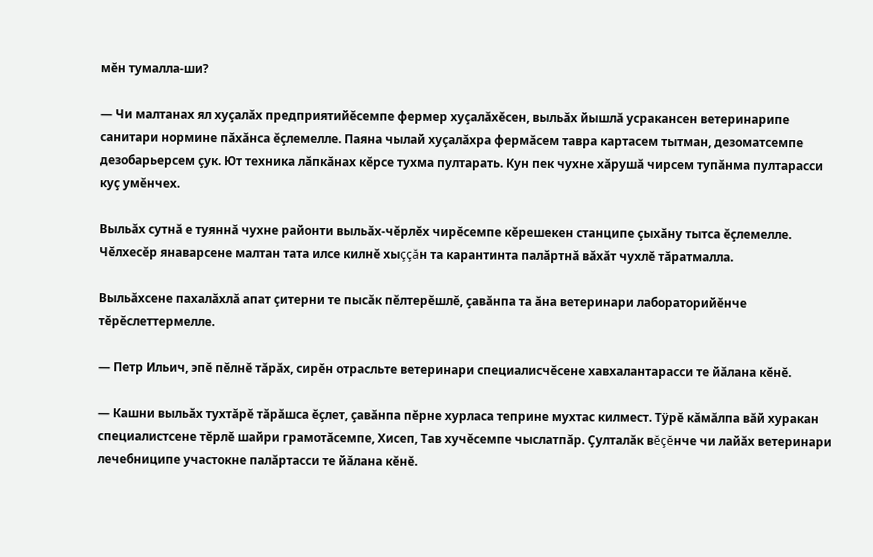мĕн тумалла-ши?

— Чи малтанах ял хуçалăх предприятийĕсемпе фермер хуçалăхĕсен, выльăх йышлă усракансен ветеринарипе санитари нормине пăхăнса ĕçлемелле. Паяна чылай хуçалăхра фермăсем тавра картасем тытман, дезоматсемпе дезобарьерсем çук. Ют техника лăпкăнах кĕрсе тухма пултарать. Кун пек чухне хăрушă чирсем тупăнма пултарасси куç умĕнчех.

Выльăх сутнă е туяннă чухне районти выльăх-чĕрлĕх чирĕсемпе кĕрешекен станципе çыхăну тытса ĕçлемелле. Чĕлхесĕр янаварсене малтан тата илсе килнĕ хыççăн та карантинта палăртнă вăхăт чухлĕ тăратмалла.

Выльăхсене пахалăхлă апат çитерни те пысăк пĕлтерĕшлĕ, çавăнпа та ăна ветеринари лабораторийĕнче тĕрĕслеттермелле.

— Петр Ильич, эпĕ пĕлнĕ тăрăх, сирĕн отрасльте ветеринари специалисчĕсене хавхалантарасси те йăлана кĕнĕ.

— Кашни выльăх тухтăрĕ тăрăшса ĕçлет, çавăнпа пĕрне хурласа теприне мухтас килмест. Тÿрĕ кăмăлпа вăй хуракан специалистсене тĕрлĕ шайри грамотăсемпе, Хисеп, Тав хучĕсемпе чыслатпăр. Çулталăк вĕçĕнче чи лайăх ветеринари лечебниципе участокне палăртасси те йăлана кĕнĕ.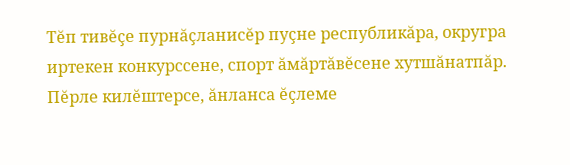Тĕп тивĕçе пурнăçланисĕр пуçне республикăра, округра иртекен конкурссене, спорт ăмăртăвĕсене хутшăнатпăр. Пĕрле килĕштерсе, ăнланса ĕçлеме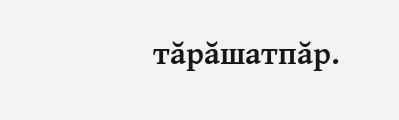тăрăшатпăр.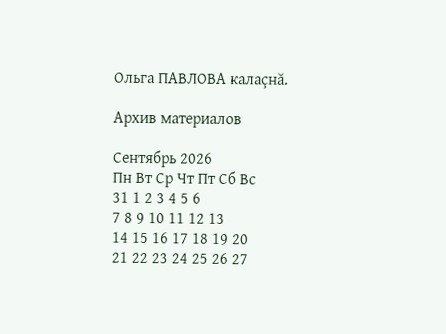Ольга ПАВЛОВА калаçнă.

Архив материалов

Сентябрь 2026
Пн Вт Ср Чт Пт Сб Вс
31 1 2 3 4 5 6
7 8 9 10 11 12 13
14 15 16 17 18 19 20
21 22 23 24 25 26 27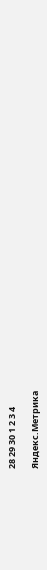28 29 30 1 2 3 4

Яндекс.Метрика